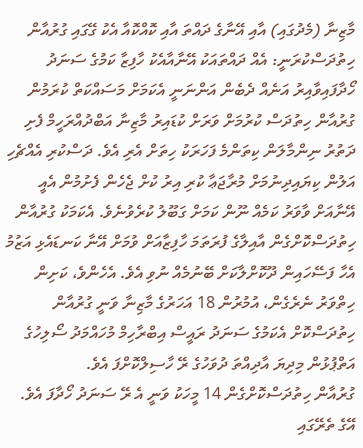މާޒިނާ (މެދުގައި) އާއި އޭނާގެ ދައްތަ އާއި ކޮއްކޮއާ އެކު ގޭގައި ގުރުއާން ހިތުދަސްކުރަނީ: އެއް ދައްތައަކު އޭނާއާއެކު ހާފިޒާ ކަމުގެ ސަނަދު ހޯދާފައިވާއިރު އަނެއް ދެބެން އަންނަނީ އެކަމަށް މަސައްކަތް ކުރަމުން
ގުރުއާން ހިތުދަސް ކުރުމަށް ވަރަށް ކުޑައިރު މާޒިނާ އަބްދުއްރަހީމް ފެށި ދަތުރު ނިންމާލަން ކިތަންމެ ފަހަރަކު ހިތަށް އެރި އެވެ. ދަސްކުރި އެއްޗެހި އަލުން ކިޔައިދިނުމަށް މުރާޖަޢާ ކުރި އިރު ކުށް ޖެހެން ފެށުމުން އެއީ އޭނާއަށް ވާވަރު ކަމެއް ނޫން ކަމަށް ގަބޫލު ކުރެވުނެވެ. އެކަމަކު ގުރުއާން ހިތުދަސްކޮށްގެން އާއިލާގެ ފުރަތަމަ ހާފިޒާއަށް ވުމަށް އޭނާ ކަނޑައެޅި އަޒުމު އެހާ ފަސޭހައިން ދޫކޮށްލާކަށް ބޭނުމެއް ނުވި އެވެ. އެހެންވެ، ކަށިން ހިތްވަރު ނެރެގެން، އުމުރުން 18 އަހަރުގެ މާޒިނާ ވަނީ ގުރުއާން ހިތުދަސްކޮށް އެކަމުގެ ސަނަދު ރައީސް އިބްރާހިމް މުހައްމަދު ސޯލިހުގެ އަތްޕުޅުން މިދިޔަ އާދިއްތަ ދުވަހުގެ ރޭ ހާސިލްކޮށްފަ އެވެ.
ގުރުއާން ހިތުދަސްކޮށްގެން 14 މީހަކު ވަނީ އެ ރޭ ސަނަދު ހޯދާފަ އެވެ. އޭގެ ތެރޭގައި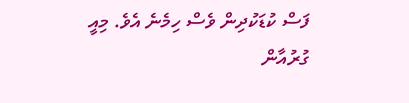ފަސް ކުޑަކުދިން ވެސް ހިމެނެ އެވެ. މިއީ ގުރުއާން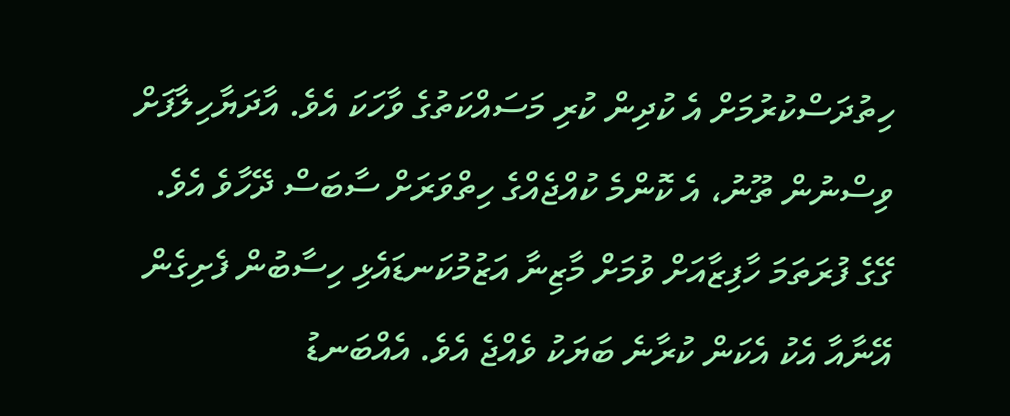ހިތުދަސްކުރުމަށް އެ ކުދިން ކުރި މަސައްކަތުގެ ވާހަކަ އެވެ. އާދަޔާހިލާފަށް ވިސްނުން ތޫނު، އެ ކޮންމެ ކުއްޖެއްގެ ހިތްވަރަށް ސާބަސް ދޭހާވެ އެވެ.
ގޭގެ ފުރަތަމަ ހާފިޒާއަށް ވުމަށް މާޒިނާ އަޒުމުކަނޑައެޅި ހިސާބުން ފެށިގެން އޭނާއާ އެކު އެކަން ކުރާނެ ބަޔަކު ވެއްޖެ އެވެ. އެއްބަނޑު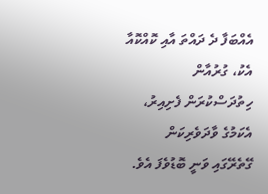އެއްބަފާ ދެ ދައްތަ އާއި ކޮއްކޮއާ އެކު، ގުރުއާން ހިތުދަސްކުރަން ފެށިއިރު، އެކަމުގެ ވާދަވެރިކަން ގޭތެރޭގައި ވަނީ ބޮޑުވެފަ އެވެ.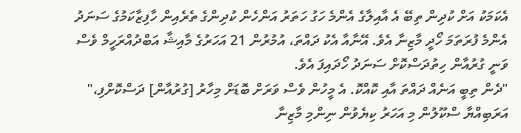އެކަމަކު އަށް ކުދިން ތިބޭ އެ އާއިލާގެ އެންމެ ހަގު ހަތަރު އަންހެން ކުދިންގެ ތެރެއިން ހާފިޒާކަމުގެ ސަނަދު އެންމެ ފުރަތަމަ ހޯދީ މާޒިނާ އެވެ. އޭނާއާ އެކު ދައްތަ، އުމުރުން 21 އަހަރުގެ މާއިޝާ އަބްދުއްރަހީމް ވެސް ވަނީ ގުރުއާން ހިތުދަސްކޮށް ސަނަދު ހޯދައިފަ އެވެ.
"ދެން ތިބީ އަނެއް ދައްތަ އާއި ކޮއްކޮ. އެ މީހުން ވެސް ވަރަށް ބޮޑަށް މިހާރު [ގުރުއާން] ދަސްކޮށްފި،" އަރަބިއްޔާ ސްކޫލުން މި އަހަރު ކިޔެވުން ނިންމި މާޒިނާ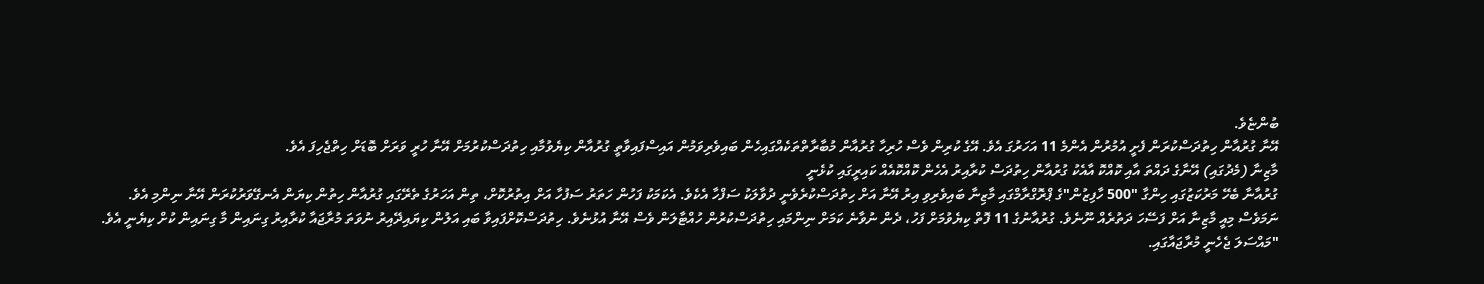ބުންޏެވެ.
އޭނާ ގުރުއާން ހިތުދަސްކުރަން ފެށީ އުމުރުން އެންމެ 11 އަހަރުގަ އެވެ. އޭގެ ކުރިން ވެސް ހުރިހާ ގުރުއާން މުބާރާތްތަކެއްގައިހެން ބައިވެރިވަމުން އައިސްފައިވާތީ ގުރުއާން ކިޔެވުމާއި ހިތުދަސްކުރުމަށް އޭނާ ހުރީ ވަރަށް ބޮޑަށް ހިތްޖެހިފަ އެވެ.
މާޒިނާ (މެދުގައި) އޭނާގެ ދައްތަ އާއި ކޮއްކޮ އާއެކު ގުރުއާން ހިތުދަސް ކުރާއިރު އެހެން ކޮއްކޮއެއް ކައިރީގައި ކުޅެނީ
ގުރުއާނާ ބެހޭ މަރުކަޒުގައި ހިންގާ "500 ހާފިޒުން"ގެ ޕްރޮގްރާމްގައި މާޒިނާ ބައިވެރިވި އިރު އޭނާ އަށް ހިތުދަސްކުރެވެނީ ދުވާލަކު ސަފްހާ އެކެވެ. އެކަމަކު ފަހުން ހަތަރު ސަފުހާ އަށް އިތުރުކޮށް، ތިން އަހަރުގެ ތެރޭގައި ގުރުއާން ހިތުން ކިޔަން އެނގޭވަރުކުރަން އޭނާ ނިންމި އެވެ.
ނަމަވެސް މިއީ މާޒިނާ އަށް ފަސޭހަ ދަތުރެއް ނޫނެވެ. ގުރުއާނުގެ 11 ފޮތް ކިޔެވުމަށް ފަހު، ދެން ނުވާނެ ކަމަށް ނިންމައި ހިތުދަސްކުރުން ހުއްޓާލަން ވެސް އޭނާ އުޅުނެވެ. ހިތުދަސްކޮށްފައިވާ ބައި އަލުން ކިޔައިދޭއިރު ނުވަތަ މުރާޖައާ ކުރާއިރު ގިނައިން މާ ގިނައިން ކުށް ކިޔެނީ އެވެ.
"މައްސަލަ ޖެހެނީ މުރާޖައާގައި.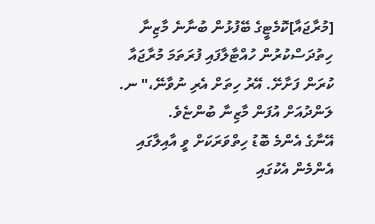[މުރާޖައާ]ކޮމެޓީގެ ބޭފުޅުން ބުނާނެ މާޒިނާ ހިތުދަސްކުރުން ހުއްޓާލާފައި ފުރަތަމަ މުރާޖައާ ކުރަން ފަށާށޭ. އޭރު ހިތަށް އެރި ނުވާނޭ،" ނ. ލަންދުއަށް އުފަން މާޒިނާ ބުންޏެވެ.
އޭނާގެ އެންމެ ބޮޑު ހިތްވަރަކަށް ވީ އާއިލާގައި އެންމެން އެކުގައި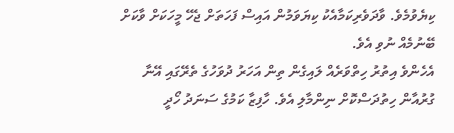ކިޔެވުމެވެ. ވާދަވެރިކަމާއެކު ކިޔަވަމުން އައިސް ފަހަތަށް ޖެހޭ މީހަކަށް ވާކަށް ބޭނުމެއް ނުވި އެވެ.
އެހެންވެ އިތުރު ހިތްވަރެއް ލައިގެން ތިން އަހަރު ދުވަހުގެ ތެރޭގައި އޭނާ ގުރުއާން ހިތުދަސްކޮށް ނިންމާލި އެވެ. ހާފިޒާ ކަމުގެ ސަނަދު ހޯދީ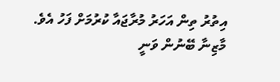އިތުރު ތިން އަހަރު މުރާޖައާ ކުރުމަށް ފަހު އެވެ.
މާޒިނާ ބޭނުން ވަނީ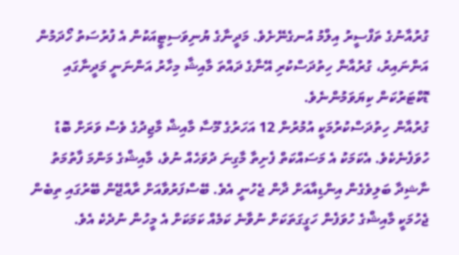ގުރުއާނުގެ ތަފްސީރު އިލްމު އުނގެނޭށެވެ. މަދީނާގެ ޔުނިވަސިޓީއަކުން އެ ފުރުސަތު ހޯދަމުން އަންނައިރު، ގުރުއާން ހިތުދަސްކުރި އޭނާގެ ދައްތަ މާއިޝާ މިހާރު އަންނަނީ މަދީނާގައި ޑޮކްޓަރުކަން ކިޔަވަމުންނެވެ.
ގުރުއާން ހިތުދަސްކުރުމަކީ އުމުރުން 12 އަހަރުގެ މޫސާ މާއިޝް މާޖިދުގެ ވެސް ވަރަށް ބޮޑު ހުވަފެނެކެވެ. އެކަމަކު އެ މަސައްކަތް ފެށިތާ މާގިނަ ދުވަހެއް ނުވެ، މާއިޝްގެ މަންމަ ފާތުމަތު ނާޝިދާ ބަލިވެގެން އިންޑިއާއަށް ދާން ޖެހުނީ އެވެ. ބޭސްފަރުވާއަށް ރާއްޖޭން ބޭރުގައި ތިބެން ޖެހުމަކީ މާއިޝްގެ ހުވަފެން ހަގީގަތަކަށް ނުވާނެ ކަމެއް ކަމަކަށް އެ މީހުން ނުދެކެ އެވެ.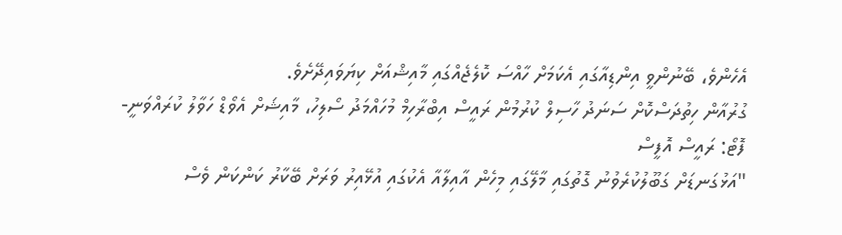އެހެންވެ، ބޭނުންވީ އިންޑިއާގައި އެކަމަށް ހާއްސަ ކޮލެޖެއްގައި މާއިޝްއަށް ކިޔަވައިދޭށެވެ.
ގުރުއާން ހިތުދަސްކޮށް ސަނަދު ހާސިލް ކުރުމުން ރައީސް އިބްރާހިމް މުހައްމަދު ސޯލިހު، މާއިޝަށް އެވޯޑް ހަވާލު ކުރައްވަނީ- ފޮޓޯ: ރައީސް އޮފީސް
"އަޅުގަނޑަށް ގަބޫލުކުރެވުނު ގޮތުގައި މާލޭގައި މިހެން އާއިލާއާ އެކުގައި އުޅޭއިރު ވަރަށް ބޭކާރު ކަންކަން ވެސް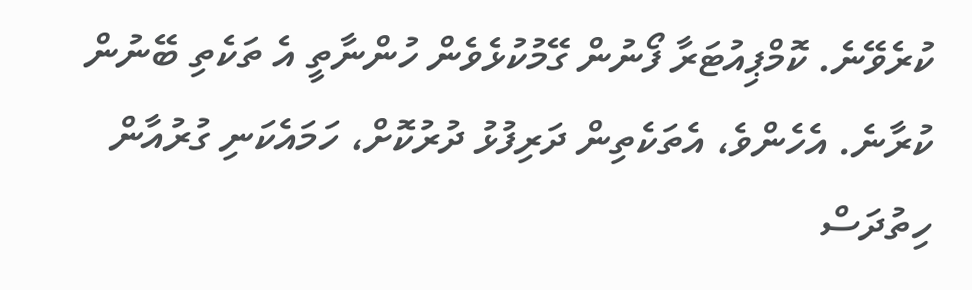ކުރެވޭނެ. ކޮމްޕިއުޓަރާ ފޯނުން ގޭމުކުޅެވެން ހުންނާތީ އެ ތަކެތި ބޭނުން ކުރާނެ. އެހެންވެ، އެތަކެތިން ދަރިފުޅު ދުރުކޮށް، ހަމައެކަނި ގުރުއާން ހިތުދަސް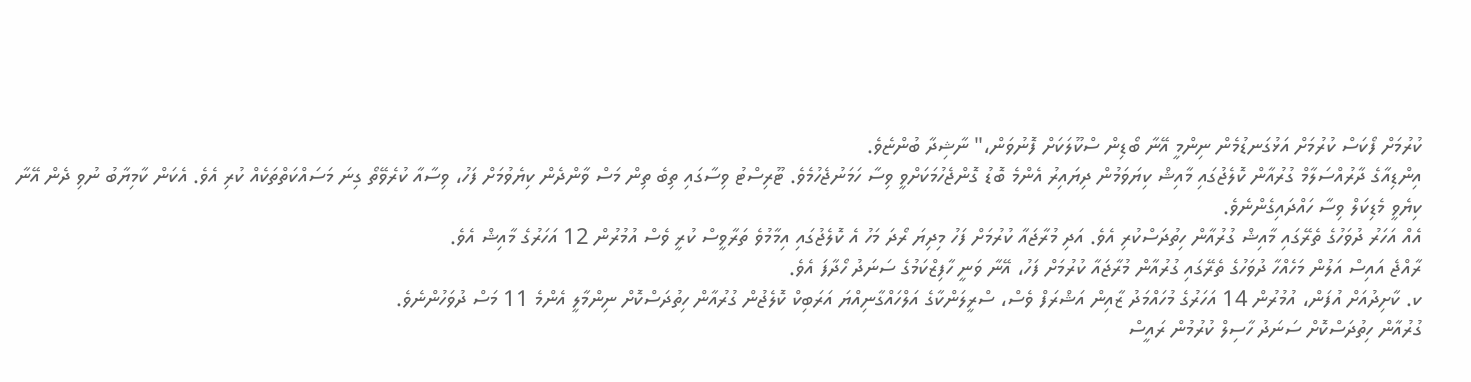ކުރުމަށް ފޯކަސް ކުރުމަށް އަޅުގަނޑުމެން ނިންމީ އޭނާ ބޯޑިން ސްކޫލަކަށް ފޮނުވަން،" ނާޝިދާ ބުންޏެވެ.
އިންޑިއާގެ ދާރުއްސަލާމް ގުރުއާން ކޮލެޖުގައި މާއިޝް ކިޔަވަމުން ދިޔައިރު އެންމެ ބޮޑު ގޮންޖެހުމަކަށްވީ ވިސާ ހަމަނުޖެހުމެވެ. ޓޫރިސްޓު ވިސާގައި ތިބެ ތިން މަސް ވާންދެން ކިޔެވުމަށް ފަހު، ވިސާއާ ކުރެވޭތޯ ގިނަ މަސައްކަތްތަކެއް ކުރި އެވެ. އެކަން ކާމިޔާބު ނުވި ދެން އޭނާ ކިޔެވީ މެޑިކަލް ވިސާ ހައްދައިގެންނެވެ.
އެއް އަހަރު ދުވަހުގެ ތެރޭގައި މާއިޝް ގުރުއާން ހިތުދަސްކުރި އެވެ. އަދި މުރާޖައާ ކުރުމަށް ފަހު މިދިޔަ ރޯދަ މަހު އެ ކޮލެޖުގައި އިމާމުވެ ތަރާވީސް ކުރީ ވެސް އުމުރުން 12 އަހަރުގެ މާއިޝް އެވެ.
ރާއްޖެ އައިސް އަލުން މަހެއްހާ ދުވަހުގެ ތެރޭގައި ގުރުއާން މުރާޖައާ ކުރުމަށް ފަހު، އޭނާ ވަނީ ހާފިޒްކަމުގެ ސަނަދު ހޯދާފަ އެވެ.
ކ. ކާށިދުއަށް އުފަން، އުމުރުން 14 އަހަރުގެ މުހައްމަދު ޒާއިން އަޝްރަފް ވެސް، ސްރީލަންކާގެ އަލްހައްގާނިއްޔަ އަރަބިކް ކޮލެޖުން ގުރުއާން ހިތުދަސްކޮށް ނިންމާލީ އެންމެ 11 މަސް ދުވަހުންނެވެ.
ގުރުއާން ހިތުދަސްކޮށް ސަނަދު ހާސިލް ކުރުމުން ރައީސް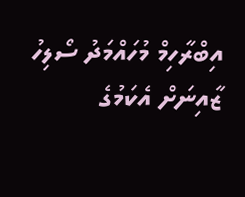އިބްރާހިމް މުހައްމަދު ސޯލިހު ޒާއިނަށް އެކަމުގެ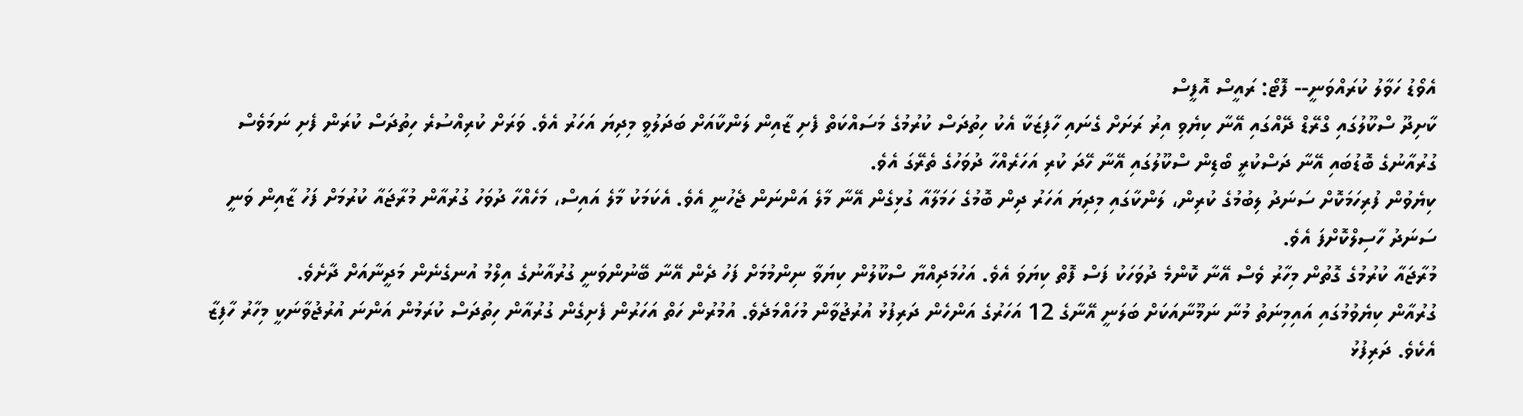އެވޯޑު ހަވާލު ކުރައްވަނީ-- ފޮޓޯ: ރައީސް އޮފީސް
ކާށިދޫ ސްކޫލުގައި ގްރޭޑް ދޭއްގައި އޭނާ ކިޔެވި އިރު ރަށަށް ގެނައި ހާފިޒަކާ އެކު ހިތުދަސް ކުރުމުގެ މަސައްކަތް ފެށި ޒާއިން ލަންކާއަށް ބަދަލުވީ މިދިޔަ އަހަރު އެވެ. ވަރަށް ކުރިއްސުރެ ހިތުދަސް ކުރަން ފެށި ނަމަވެސް ގުރުއާނުގެ ބޮޑުބައި އޭނާ ދަސްކުރީ ބޯޑިން ސްކޫލުގައި އޭނާ ހޭދަ ކުރި އަހަރެއްހާ ދުވަހުގެ ތެރޭގަ އެވެ.
ކިޔެވުން ފުރިހަމަކޮށް ސަނަދު ލިބުމުގެ ކުރިން، ލަންކާގައި މިދިޔަ އަހަރު ދިން ބޮމުގެ ހަމަލާއާ ގުޅިގެން އޭނާ މާލެ އަންނަން ޖެހުނީ އެވެ. އެކަމަކު މާލެ އައިސް، މަހެއްހާ ދުވަހު ގުރުއާން މުރާޖައާ ކުރުމަށް ފަހު ޒާއިން ވަނީ ސަނަދު ހާސިލްކޮށްފަ އެވެ.
މުރާޖައާ ކުރުމުގެ ގޮތުން މިހާރު ވެސް އޭނާ ކޮންމެ ދުވަހަކު ފަސް ފޮތް ކިޔަވަ އެވެ. އަހުމަދިއްޔާ ސްކޫލުން ކިޔަވާ ނިންމުމަށް ފަހު ދެން އޭނާ ބޭނުންވަނީ ގުރުއާނުގެ އިލްމު އުނގެނެން މަދީނާއަށް ދާށެވެ.
ގުރުއާން ކިޔެވުމުގައި އައިމިނަތު މުނާ ނަމޫނާއަކަށް ބަލަނީ އޭނާގެ 12 އަހަރުގެ އަންހެން ދަރިފުޅު އުރުޖުވާން މުހައްމަދެވެ. އުމުރުން ހަތް އަހަރުން ފެށިގެން ގުރުއާން ހިތުދަސް ކުރަމުން އަންނަ އުރުޖުވާނަކީ މިހާރު ހާފިޒާ އެކެވެ. ދަރިފުޅު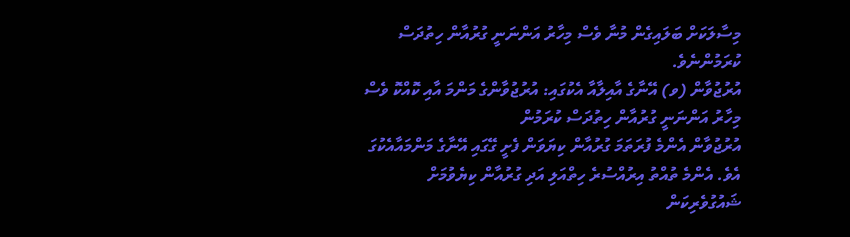މިސާލަކަށް ބަލައިގެން މުނާ ވެސް މިހާރު އަންނަނީ ގުރުއާން ހިތުދަސް ކުރަމުންނެވެ.
އުރުޖުވާން (ވ) އޭނާގެ އާއިލާއާ އެކުގައި: އުރުޖުވާންގެ މަންމަ އާއި ކޮއްކޮ ވެސް މިހާރު އަންނަނީ ގުރުއާން ހިތުދަސް ކުރަމުން
އުރުޖުވާން އެންމެ ފުރަތަމަ ގުރުއާން ކިޔަވަން ފެށީ ގޭގައި އޭނާގެ މަންމައާއެކުގަ އެވެ. އެންމެ ތުއްތު އިރުއްސުރެ ހިތްއަލި އަދި ގުރުއާން ކިޔެވުމަށް ޝައުގުވެރިކަން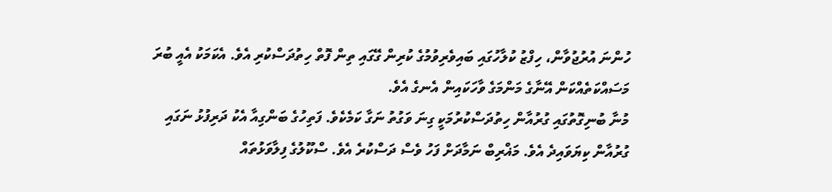ހުންނަ އުރުޖުވާން، ހިފްޒު ކުލާހުގައި ބައިވެރިވުމުގެ ކުރިން ގޭގައި ތިން ފޮތް ހިތުދަސްކުރި އެވެ. އެކަމަކު އެއީ ބުރަ މަސައްކަތެއްކަން އޭނާގެ މަންމަގެ ވާހަކައިން އެނގެ އެވެ.
މުނާ ބުނިގޮތުގައި ގުރުއާން ހިތުދަސްކުރުމަކީ ގިނަ ވަގުތު ނަގާ ކަމެކެވެ. ފަތިހުގެ ބަންގިއާ އެކު ދަރިފުޅު ނަގައި ގުރުއާން ކިޔަވައިދެ އެވެ. މަޣްރިބް ނަމާދަށް ފަހު ވެސް ދަސްކުރެ އެވެ. ސްކޫލުގެ ފިލާވަޅުތައް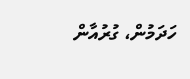ހަދަމުން، ގުރުއާން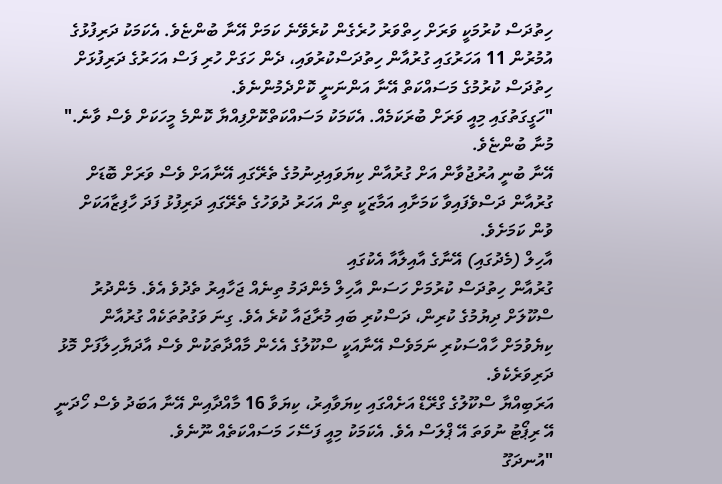ހިތުދަސް ކުރުމަކީ ވަރަށް ހިތްވަރު ހުރެގެން ކުރެވޭނެ ކަމަށް އޭނާ ބުންޏެވެ. އެކަމަކު ދަރިފުޅުގެ އުމުރުން 11 އަހަރުގައި ގުރުއާން ހިތުދަސްކުރުވައި، ދެން ހަގަށް ހުރި ފަސް އަހަރުގެ ދަރިފުޅަށް ހިތުދަސް ކުރުމުގެ މަސައްކަތް އޭނާ އަންނަނީ ކޮށްދެމުންނެވެ.
"ހަގީގަތުގައި މިއީ ވަރަށް ބުރަކަމެއް. އެކަމަކު މަސައްކަތްކޮށްފިއްޔާ ކޮންމެ މީހަކަށް ވެސް ވާނެ." މުނާ ބުންޏެވެ.
އޭނާ ބުނީ އުރުޖުވާން އަށް ގުރުއާން ކިޔަވައިދިނުމުގެ ތެރޭގައި އޭނާއަށް ވެސް ވަރަށް ބޮޑަށް ގުރުއާން ދަސްވެފައިވާ ކަމަށާއި އަމާޒަކީ ތިން އަހަރު ދުވަހުގެ ތެރޭގައި ދަރިފުޅު ފަދަ ހާފިޒާއަކަށް ވުން ކަމަށެވެ.
އާހިލް (މެދުގައި) އޭނާގެ އާއިލާއާ އެކުގައި
ގުރުއާން ހިތުދަސް ކުރުމަށް ހަސަން އާހިލް މެންދަމު ތިނެއް ޖަހާއިރު ތެދުވެ އެވެ. މެންދުރު ސްކޫލަށް ދިޔުމުގެ ކުރިން، ދަސްކުރި ބައި މުރާޖައާ ކުރެ އެވެ. ގިނަ ވަގުތުތަކެއް ގުރުއާން ކިޔެވުމަށް ހާއްސަކުރި ނަމަވެސް އޭނާއަކީ ސްކޫލުގެ އެހެން މާއްދާތަކުން ވެސް އާދަޔާހިލާފަށް މޮޅު ދަރިވަރެކެވެ.
އަރަބިއްޔާ ސްކޫލުގެ ގްރޭޑް އަށެއްގައި ކިޔަވާއިރު، ކިޔަވާ 16 މާއްދާއިން އޭނާ އަބަދު ވެސް ހޯދަނީ އޭ ރިޕޯޓު ނުވަތަ އޭ ޕްލަސް އެވެ. އެކަމަކު މިއީ ފަސޭހަ މަސައްކަތެއް ނޫނެވެ.
"އުނދަގޫ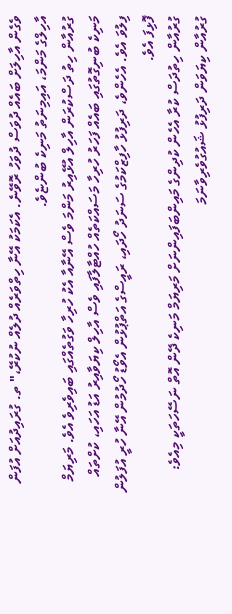ވެގެން އާހިލަށް ބައެއް ދުވަސް ދުވަހު ރޮވޭނެ. އެކަމަކު އޭނާ ހިތްވަރެއް ދުލެއް ނުކުރޭ،" ތ. ގުރައިދުއަށް އުފަން އާހިލްގެ މަންމަ، އައިމިނަތު މަނިކެ ބުންޏެވެ.
ގުރުއާން ހިތު ދަސްކުރަން އާހިލް އުޅޭއިރު މަންމަ ވެސް އޭނާއާ އެކު ހުރިހާ ވަގުތެއްގައި ބައިވެރިވެ އެވެ. މަރިޔަމް މަނިކެ ބުނިގޮތުގައި ބައެއް ފަހަރު ހުރިހާ މަސައްކަތެއް ހުއްޓާލާފައި ވެސް އާހިލް ކިޔަވާއިރު އަޑު އަހައި، ކުށްތައް ފިލުވަ އެވެ. އެހެންވެ، ދަރިފުޅު ހާފިޒްކަމުގެ ސަނަދު ހޯދައި، ރައީސްގެ އަތްޕުޅުން އެވޯޑު ހޯދުމުން އޭނާ ހުރީ އުފަލުން ފޮޅިފަ އެވެ.
ގުރުއާން ހިތުދަސް ކުރާ އެހެން ކުދިންގެ މައިންބަފައިންނަށް މަރިޔަމް މަނިކެ ދޭން އޮތް ނަސޭހަތަކީ މިއެވެ: ގުރުއާން ކިޔަވަން ދަރިފުޅު ޝައުގުވެރިވާނަމަ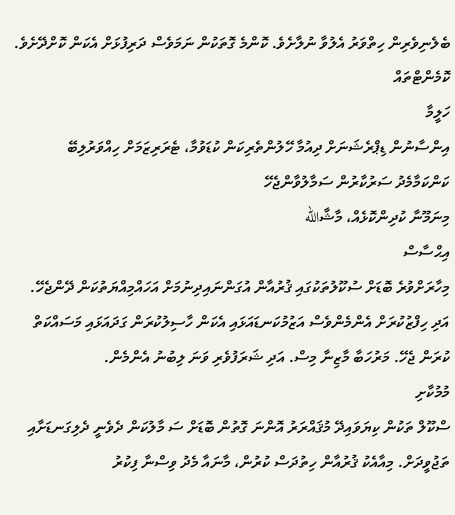ބެލެނިވެރިން ހިތްވަރު އެލުވާ ނުލާށެވެ. ކޮންމެ ގޮތަކުން ނަމަވެސް ދަރިފުޅަށް އެކަން ކޮށްދޭށެވެ.
ކޮމެންޓްތައް
ހަލީމާ
އިންސާނުން ޑިޕްރެޝަނަށް ދިއުމާ ހޭލުންތެރިކަން ކުޑަވުމާ، ޓެރަރިޒަމަށް ހިއްވަރުލިބޭ ކަންކަމާމެދު ސަރުކާރުން ސަމާލުވާންޖެހޭ
މިނަމޫނާ ކުދިންކޮޅެއް، މާޝާالله
އިޙްސާސް
މިހާރަށްވުރެ ބޮޑަށް ސުކޫލުތަކުގައި ޤުރުއާން އުގަންނައިދިނުމަށް އަހައްމިއްޔަތުކަން ދޭންޖެހޭ. އަދި ހިފްޒުކުރަށް އެންމެންވެސް އަޒުމުކަނޑައަޅައި އެކަން ހާސިލުކުރަން ގަދައަޅައި މަސައްކަތް ކުރަން ޖެހޭ. މަރުހަބާ މާޒިނާ މިސް. އަދި ޝަރަފުވެރި ވަނަ ލިބުނު އެންމެން.
މުމުކާށި
ސްކޫލް ތަކުން ކިޔަވައިދޭ މުޤައްރަރު އޮންނަ ގޮތުން ބޮޑަށް ސަ މާލުކަން ދެވެނީ ދެލިގަނޑަށާއި ތަޖުވީދަށް. މިއާއެކު ޤުރުއާން ހިތުދަސް ކުރުން، މާނައާ މެދު ވިސްނާ ފިކުރު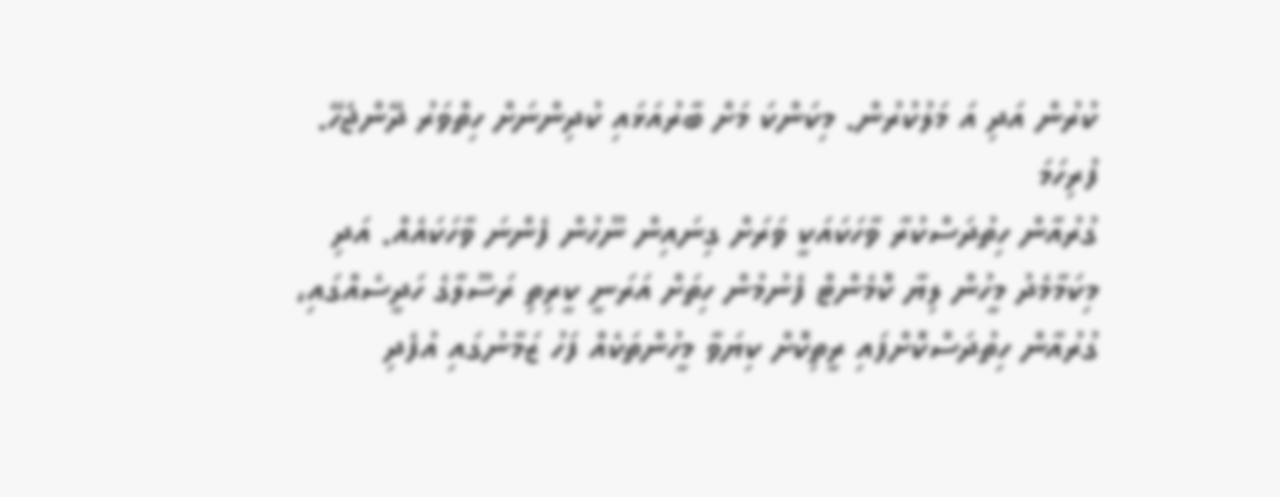ކުރުން އަދި އަ މަލުކުރުން. މިކަންކަ މަށް ބާރުއަޅައި ކުދިންނަށް ހިތްވަރު ދޭންޖެހޭ.
ފުރިހަމަ
ގުރުއާން ހިތުދަސްކުރާ ވާހަކައަކީ ވަރަށް ގިނައިން ނޫހުން ފެންނަ ވާހަކައެއް. އަދި މިކަމާމެދު މީހުން ލިޔާ ކޮމެންޓް ފެނުމުން ހިތަށް އަރަނީ ކީރިތި ރަސޫލާގެ ހަދީސެއްގައި، ގުރުއާން ހިތުދަސްކޮށްފައި ރީތިކޮށް ކިޔަވާ މީހުންތަކެއް ފަހު ޒަމާނުގައި އުފެދި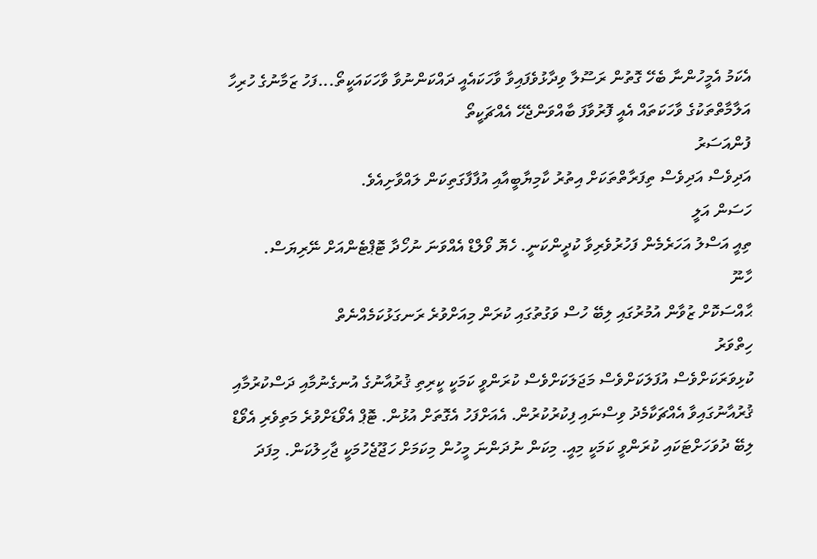އެކަމު އެމީހުންނާ ބެހޭ ގޮތުން ރަސޫލާ ވިދާޅުވެފައިވާ ވާހަކައެއީ ދައްކަންނުވާ ވާހަކައަކީތޯ...ފަހު ޒަމާނުގެ ހުރިހާ އަލާމާތްތަކުގެ ވާހަކަތައް އެއީ ފޮރުވާފަ ބާއްވަންޖެހޭ އެއްޗަކީތޯ
ފުންއަސަރު
އަދިވެސް އަދިވެސް ތިފަރާތްތަކަށް އިތުރު ކާމިޔާބީއާއި އުފާފާގަތިކަން ލައްވާށިއެވެ.
ހަސަން އަލީ
ތިއީ އަސްލު އަހަރެމެން ފަހުރުވެރިވާ ކުދީންކަނީ. ހެޔޮ ވޯލްޑް އެއްވަނަ ނުހޯދާ ޓޮޕްޓެންއަށް ނޭރިޔަސް.
ހާނޫ
ޙާއްސަކޮށް ޒުވާން އުމުރުގައި ލިބޭ ހުސް ވަގުތުގައި ކުރަން މިއަށްވުރެ ރަނގަޅުކަމެއްނެތް
ހިތްވަރު
ކުޅިވަރަކަށްވެސް އުފަލަކަށްވެސް މަޖަލަކަށްވެސް ކުރަންވީ ކަމަކީ ކީރިތި ޤުރުއާނުގެ އުނގެނުމާއި ދަސްކުރުމާއި ޤުރުއާނުގައިވާ އެއްޗަކާމެދު ވިސްނައި ފިކުރުކުރުން. އެއަށްފަހު އެގޮތަށް އުޅުން. ޓޮޕް އެވޯޑަށްވުރެ މަތިވެރި އެވޯޑް ލިބޭ ދުވަހަށްޓަކައި ކުރަންވީ ކަމަކީ މިއީ. މިކަން ނުދަންނަ މީހުން މިކަމަށް ހަޖޫޖެހުމަކީ ޖާހިލުކަން. މިފަދަ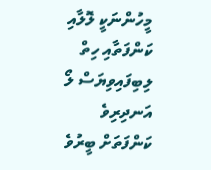މީހުންނަކީ ލޮލާއި ކަންފަތާއި ހިތް ލިބިފައިވިޔަސް ލޯ އަނދިރިވެ ކަންފަތަށް ބީރުވެ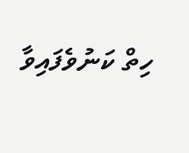ހިތް ކަނުވެފައިވާ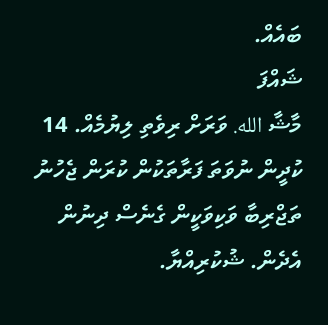ބައެއް.
ޝައްފަ
މާޝާ الله. ވަރަށް ރިވެތި ލިޔުމެއް. 14 ކުދީން ނުވަތަ ފަރާތަކުން ކުރަން ޖެހުނު ތަޖްރިބާ ވަކިވަކީން ގެނެސް ދިނުން އެދެން. ޝުކުރިއްޔާ.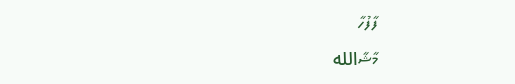ފާފުހާ
މާޝާالله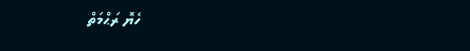ހެޔޮ ރަޙްމަތް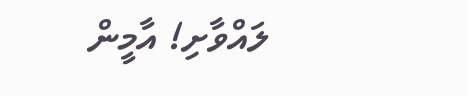ލައްވާށި! އާމީން